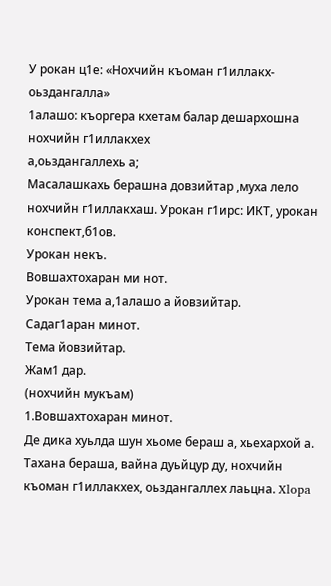У рокан ц1е: «Нохчийн къоман г1иллакх-оьздангалла»
1алашо: къоргера кхетам балар дешархошна нохчийн г1иллакхех
а,оьздангаллехь а;
Масалашкахь берашна довзийтар ,муха лело нохчийн г1иллакхаш. Урокан г1ирс: ИКТ, урокан конспект,б1ов.
Урокан некъ.
Вовшахтохаран ми нот.
Урокан тема а,1алашо а йовзийтар.
Садаг1аран минот.
Тема йовзийтар.
Жам1 дар.
(нохчийн мукъам)
1.Вовшахтохаран минот.
Де дика хуьлда шун хьоме бераш а, хьехархой а.
Тахана бераша, вайна дуьйцур ду, нохчийн къоман г1иллакхех, оьздангаллех лаьцна. Xlopa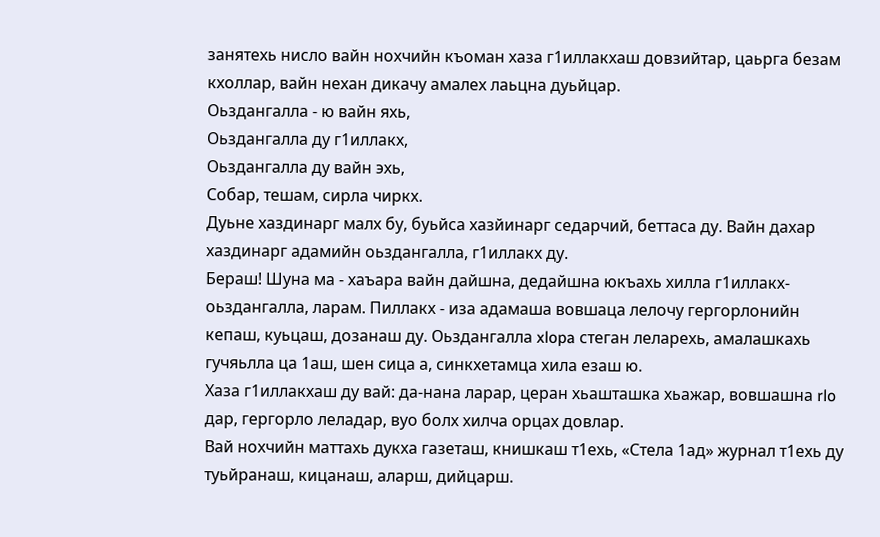занятехь нисло вайн нохчийн къоман хаза г1иллакхаш довзийтар, цаьрга безам кхоллар, вайн нехан дикачу амалех лаьцна дуьйцар.
Оьздангалла - ю вайн яхь,
Оьздангалла ду г1иллакх,
Оьздангалла ду вайн эхь,
Собар, тешам, сирла чиркх.
Дуьне хаздинарг малх бу, буьйса хазйинарг седарчий, беттаса ду. Вайн дахар хаздинарг адамийн оьздангалла, г1иллакх ду.
Бераш! Шуна ма - хаъара вайн дайшна, дедайшна юкъахь хилла г1иллакх- оьздангалла, ларам. Пиллакх - иза адамаша вовшаца лелочу гергорлонийн кепаш, куьцаш, дозанаш ду. Оьздангалла xlopa стеган леларехь, амалашкахь гучяьлла ца 1аш, шен сица а, синкхетамца хила езаш ю.
Хаза г1иллакхаш ду вай: да-нана ларар, церан хьашташка хьажар, вовшашна rlo дар, гергорло леладар, вуо болх хилча орцах довлар.
Вай нохчийн маттахь дукха газеташ, книшкаш т1ехь, «Стела 1ад» журнал т1ехь ду туьйранаш, кицанаш, аларш, дийцарш.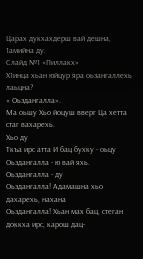Царах дукхахдерш вай дешна, 1амийна ду.
Слайд №1 «Пиллакх»
Х1инца хьан юйцур яра оьзангаллехь лаьцна?
« Оьздангалла».
Ма оьшу Хьо йоцуш вверг Ца хетта стаг вахарехь.
Хьо ду
Ткъа ирс атта И бац бухку - оьцу Оьздангалла - ю вай яхь.
Оьздангалла - ду
Оьздангалла! Адамашна хьо дахарехь, нахана
Оьздангалла! Хьан мах бац, стеган доккха ирс, карош дац-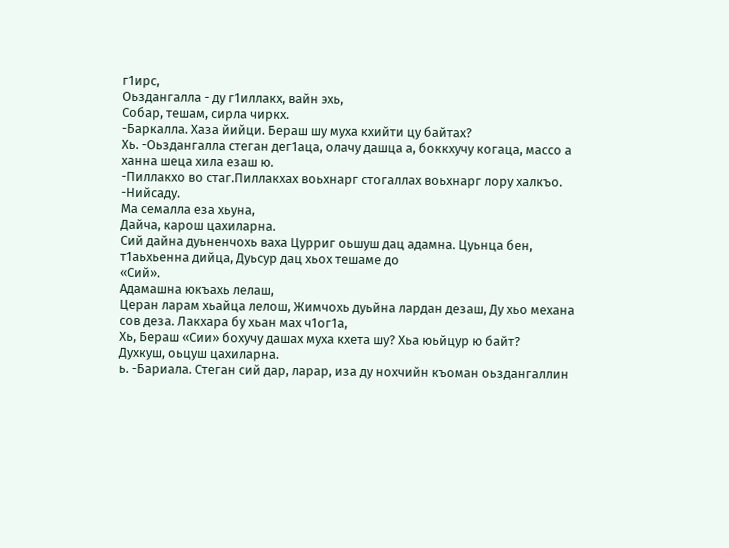г1ирс,
Оьздангалла - ду г1иллакх, вайн эхь,
Собар, тешам, сирла чиркх.
-Баркалла. Хаза йийци. Бераш шу муха кхийти цу байтах?
Хь. -Оьздангалла стеган дег1аца, олачу дашца а, боккхучу когаца, массо а ханна шеца хила езаш ю.
-Пиллакхо во стаг.Пиллакхах воьхнарг стогаллах воьхнарг лору халкъо. -Нийсаду.
Ма семалла еза хьуна,
Дайча, карош цахиларна.
Сий дайна дуьненчохь ваха Цурриг оьшуш дац адамна. Цуьнца бен, т1аьхьенна дийца, Дуьсур дац хьох тешаме до
«Сий».
Адамашна юкъахь лелаш,
Церан ларам хьайца лелош, Жимчохь дуьйна лардан дезаш, Ду хьо механа сов деза. Лакхара бу хьан мах ч1ог1а,
Хь, Бераш «Сии» бохучу дашах муха кхета шу? Хьа юьйцур ю байт?
Духкуш, оьцуш цахиларна.
ь. -Бариала. Стеган сий дар, ларар, иза ду нохчийн къоман оьздангаллин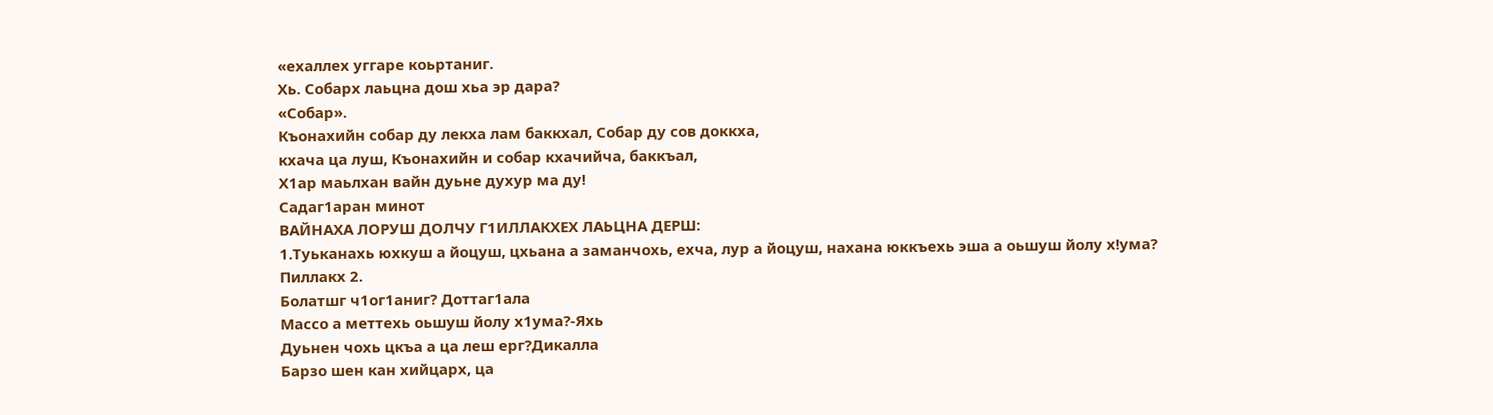«ехаллех уггаре коьртаниг.
Хь. Собарх лаьцна дош хьа эр дара?
«Собар».
Къонахийн собар ду лекха лам баккхал, Собар ду сов доккха,
кхача ца луш, Къонахийн и собар кхачийча, баккъал,
Х1ар маьлхан вайн дуьне духур ма ду!
Садаг1аран минот
ВАЙНАХА ЛОРУШ ДОЛЧУ Г1ИЛЛАКХЕХ ЛАЬЦНА ДЕРШ:
1.Туьканахь юхкуш а йоцуш, цхьана а заманчохь, ехча, лур а йоцуш, нахана юккъехь эша а оьшуш йолу х!ума?
Пиллакх 2.
Болатшг ч1ог1аниг? Доттаг1ала
Массо а меттехь оьшуш йолу х1ума?-Яхь
Дуьнен чохь цкъа а ца леш ерг?Дикалла
Барзо шен кан хийцарх, ца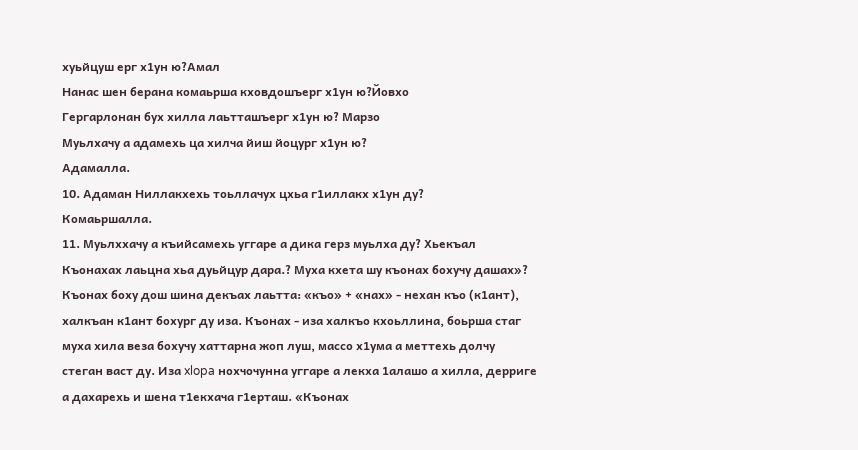хуьйцуш ерг х1ун ю?Амал
Нанас шен берана комаьрша кховдошъерг х1ун ю?Йовхо
Гергарлонан бух хилла лаьтташъерг х1ун ю? Марзо
Муьлхачу а адамехь ца хилча йиш йоцург х1ун ю?
Адамалла.
10. Адаман Ниллакхехь тоьллачух цхьа г1иллакх х1ун ду?
Комаьршалла.
11. Муьлххачу а къийсамехь уггаре а дика герз муьлха ду? Хьекъал
Къонахах лаьцна хьа дуьйцур дара.? Муха кхета шу къонах бохучу дашах»?
Къонах боху дош шина декъах лаьтта: «къо» + «нах» - нехан къо (к1ант), халкъан к1ант бохург ду иза. Къонах - иза халкъо кхоьллина, боьрша стаг муха хила веза бохучу хаттарна жоп луш, массо х1ума а меттехь долчу стеган васт ду. Иза xlopa нохчочунна уггаре а лекха 1алашо а хилла, дерриге а дахарехь и шена т1екхача г1ерташ. «Къонах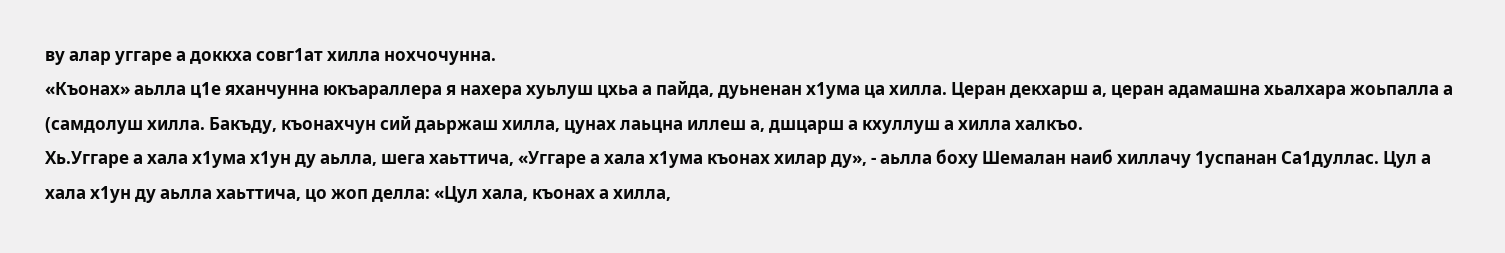ву алар уггаре а доккха совг1ат хилла нохчочунна.
«Къонах» аьлла ц1е яханчунна юкъараллера я нахера хуьлуш цхьа а пайда, дуьненан х1ума ца хилла. Церан декхарш а, церан адамашна хьалхара жоьпалла а
(самдолуш хилла. Бакъду, къонахчун сий даьржаш хилла, цунах лаьцна иллеш а, дшцарш а кхуллуш а хилла халкъо.
Хь.Уггаре а хала х1ума х1ун ду аьлла, шега хаьттича, «Уггаре а хала х1ума къонах хилар ду», - аьлла боху Шемалан наиб хиллачу 1успанан Са1дуллас. Цул а хала х1ун ду аьлла хаьттича, цо жоп делла: «Цул хала, къонах а хилла,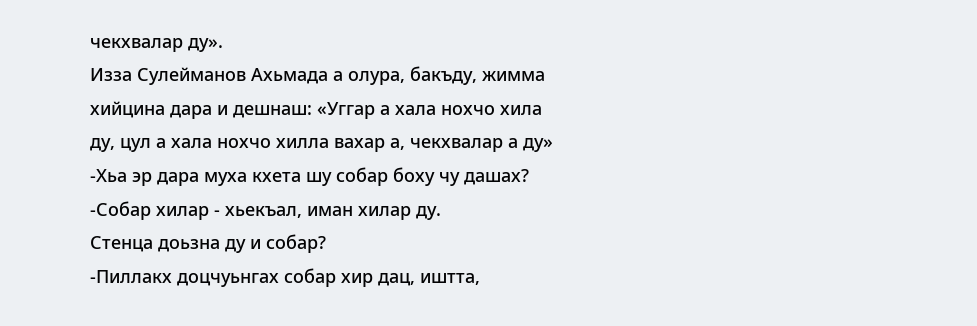чекхвалар ду».
Изза Сулейманов Ахьмада а олура, бакъду, жимма хийцина дара и дешнаш: «Уггар а хала нохчо хила ду, цул а хала нохчо хилла вахар а, чекхвалар а ду»
-Хьа эр дара муха кхета шу собар боху чу дашах?
-Собар хилар - хьекъал, иман хилар ду.
Стенца доьзна ду и собар?
-Пиллакх доцчуьнгах собар хир дац, иштта,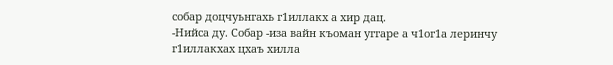собар доцчуьнгахь г1иллакх а хир дац.
-Нийса ду. Собар -иза вайн къоман уггаре а ч1ог1а леринчу г1иллакхах цхаъ хилла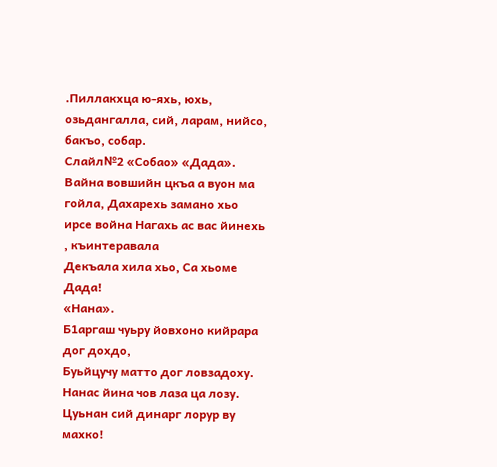.Пиллакхца ю-яхь, юхь, озьдангалла, сий, ларам, нийсо, бакъо, собар.
Слайл№2 «Собао» «Дада».
Вайна вовшийн цкъа а вуон ма гойла, Дахарехь замано хьо ирсе война Нагахь ас вас йинехь , къинтеравала
Декъала хила хьо, Са хьоме Дада!
«Нана».
Б1аргаш чуьру йовхоно кийрара дог дохдо,
Буьйцучу матто дог ловзадоху.
Нанас йина чов лаза ца лозу.
Цуьнан сий динарг лорур ву махко!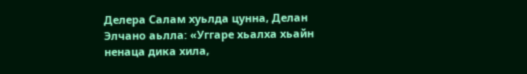Делера Салам хуьлда цунна, Делан Элчано аьлла: «Уггаре хьалха хьайн ненаца дика хила,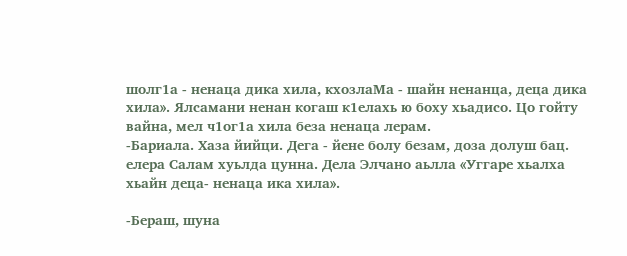шолг1а - ненаца дика хила, кхозлаМа - шайн ненанца, деца дика хила». Ялсамани ненан когаш к1елахь ю боху хьадисо. Цо гойту вайна, мел ч1ог1а хила беза ненаца лерам.
-Бариала. Хаза йийци. Дега - йене болу безам, доза долуш бац.
елера Салам хуьлда цунна. Дела Элчано аьлла «Уггаре хьалха хьайн деца- ненаца ика хила».

-Бераш, шуна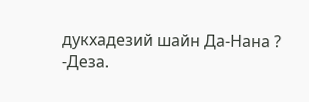дукхадезий шайн Да-Нана ?
-Деза.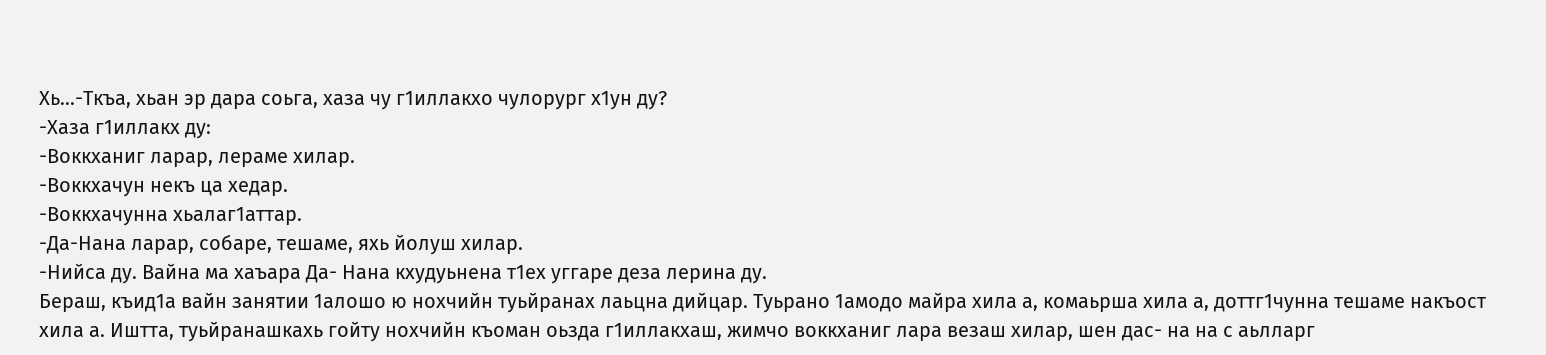Хь...-Ткъа, хьан эр дара соьга, хаза чу г1иллакхо чулорург х1ун ду?
-Хаза г1иллакх ду:
-Воккханиг ларар, лераме хилар.
-Воккхачун некъ ца хедар.
-Воккхачунна хьалаг1аттар.
-Да-Нана ларар, собаре, тешаме, яхь йолуш хилар.
-Нийса ду. Вайна ма хаъара Да- Нана кхудуьнена т1ех уггаре деза лерина ду.
Бераш, къид1а вайн занятии 1алошо ю нохчийн туьйранах лаьцна дийцар. Туьрано 1амодо майра хила а, комаьрша хила а, доттг1чунна тешаме накъост хила а. Иштта, туьйранашкахь гойту нохчийн къоман оьзда г1иллакхаш, жимчо воккханиг лара везаш хилар, шен дас- на на с аьлларг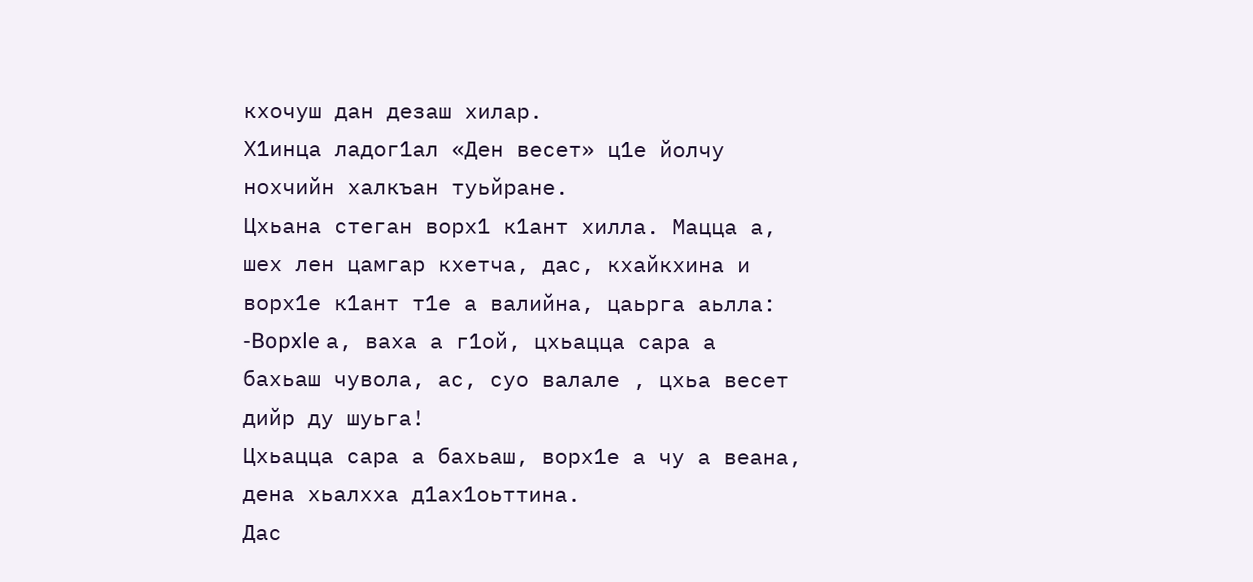кхочуш дан дезаш хилар.
Х1инца ладог1ал «Ден весет» ц1е йолчу нохчийн халкъан туьйране.
Цхьана стеган ворх1 к1ант хилла. Мацца а, шех лен цамгар кхетча, дас, кхайкхина и ворх1е к1ант т1е а валийна, цаьрга аьлла:
-Bopxle а, ваха а г1ой, цхьацца сара а бахьаш чувола, ас, суо валале , цхьа весет дийр ду шуьга!
Цхьацца сара а бахьаш, ворх1е а чу а веана, дена хьалхха д1ах1оьттина.
Дас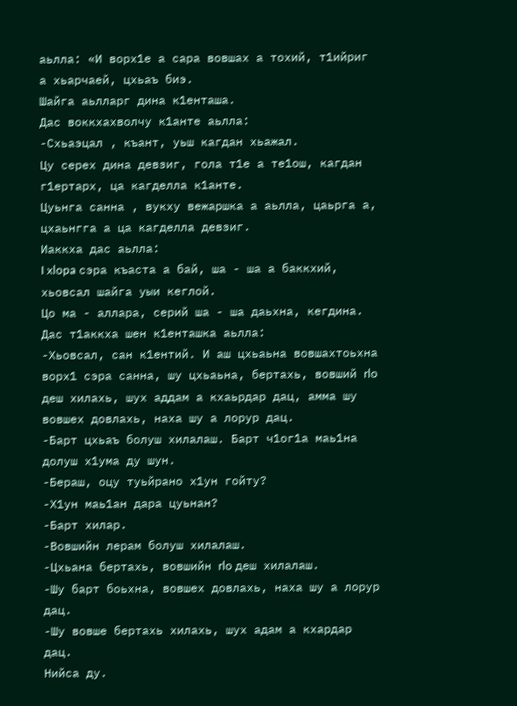аьлла: «И ворх1е а сара вовшах а тохий, т1ийриг а хьарчаей, цхьаъ биэ.
Шайга аьлларг дина к1енташа.
Дас воккхахволчу к1анте аьлла:
-Схьаэцал , къант, уьш кагдан хьажал.
Цу серех дина девзиг, гола т1е а те1ош, кагдан г1ертарх, ца кагделла к1анте.
Цуьнга санна , вукху вежаршка а аьлла, цаьрга а, цхаьнгга а ца кагделла девзиг.
Иаккха дас аьлла:
I xlopa сэра къаста а бай, ша - ша а баккхий, хьовсал шайга уыи кеглой.
Цо ма - аллара, серий ша - ша даьхна, кегдина.
Дас т1аккха шен к1енташка аьлла:
-Хьовсал, сан к1ентий. И аш цхьаьна вовшахтоьхна ворх1 сэра санна, шу цхьаьна, бертахь, вовший rlo деш хилахь, шух аддам а кхаьрдар дац, амма шу вовшех довлахь, наха шу а лорур дац.
-Барт цхьаъ болуш хилалаш. Барт ч1ог1а маь1на долуш х1ума ду шун.
-Бераш, оцу туьйрано х1ун гойту?
-Х1ун маь1ан дара цуьнан?
-Барт хилар.
-Вовшийн лерам болуш хилалаш.
-Цхьана бертахь, вовшийн rlo деш хилалаш.
-Шу барт боьхна, вовшех довлахь, наха шу а лорур дац.
-Шу вовше бертахь хилахь, шух адам а кхардар дац.
Нийса ду.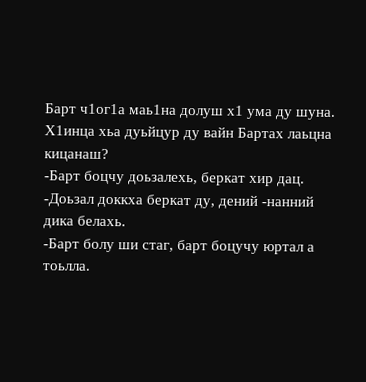Барт ч1ог1а маь1на долуш х1 ума ду шуна.
Х1инца хьа дуьйцур ду вайн Бартах лаьцна кицанаш?
-Барт боцчу доьзалехь, беркат хир дац.
-Доьзал доккха беркат ду, дений -нанний дика белахь.
-Барт болу ши стаг, барт боцучу юртал а тоьлла.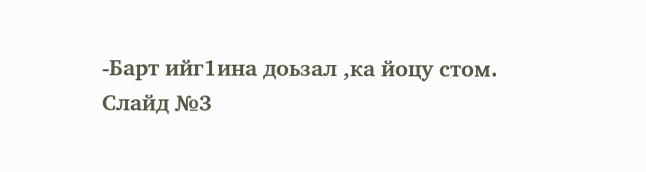-Барт ийг1ина доьзал ,ка йоцу стом.
Слайд №3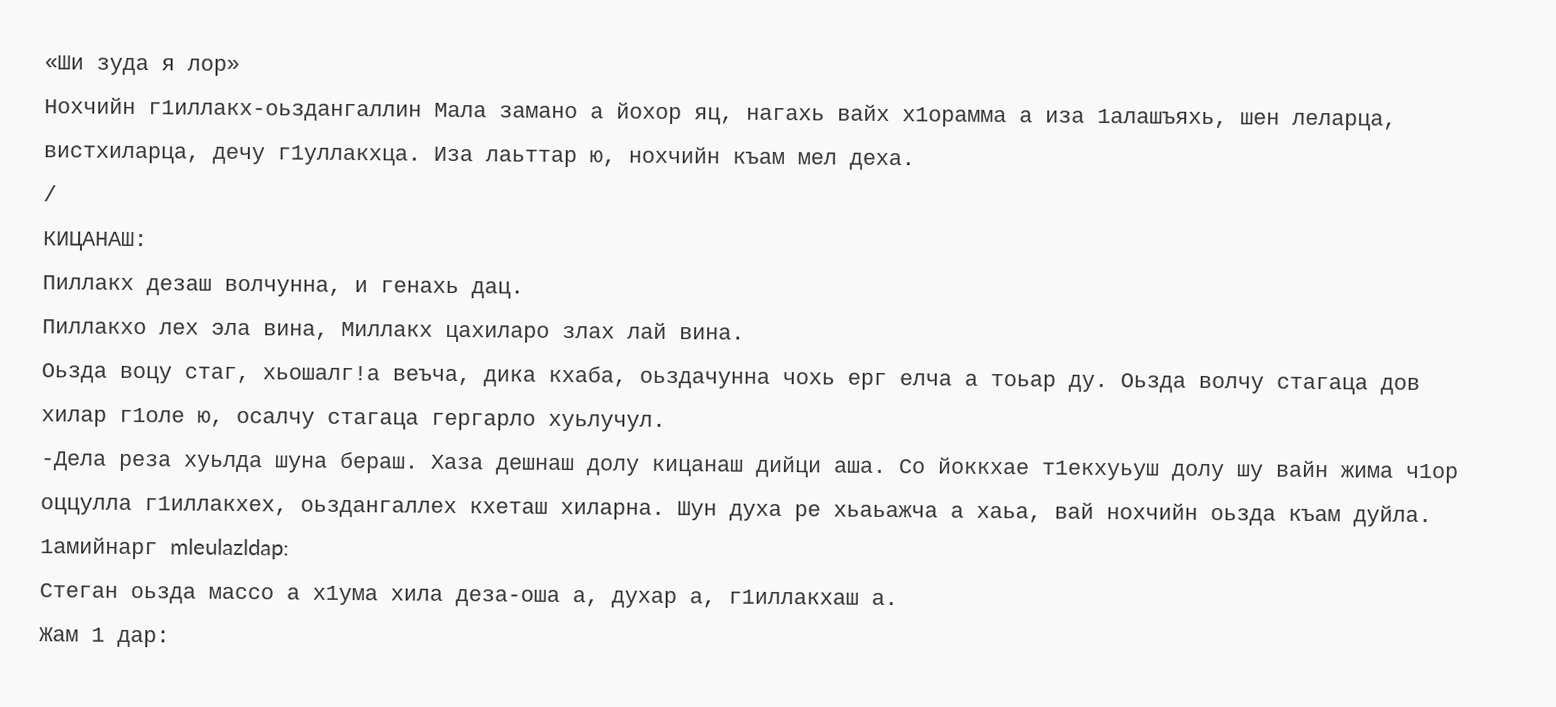«Ши зуда я лор»
Нохчийн г1иллакх-оьздангаллин Мала замано а йохор яц, нагахь вайх х1орамма а иза 1алашъяхь, шен леларца, вистхиларца, дечу г1уллакхца. Иза лаьттар ю, нохчийн къам мел деха.
/
КИЦАНАШ:
Пиллакх дезаш волчунна, и генахь дац.
Пиллакхо лех эла вина, Миллакх цахиларо злах лай вина.
Оьзда воцу стаг, хьошалг!а веъча, дика кхаба, оьздачунна чохь ерг елча а тоьар ду. Оьзда волчу стагаца дов хилар г1оле ю, осалчу стагаца гергарло хуьлучул.
-Дела реза хуьлда шуна бераш. Хаза дешнаш долу кицанаш дийци аша. Со йоккхае т1екхуьуш долу шу вайн жима ч1ор оццулла г1иллакхех, оьздангаллех кхеташ хиларна. Шун духа ре хьаьажча а хаьа, вай нохчийн оьзда къам дуйла.
1амийнарг mleulazldap:
Стеган оьзда массо а х1ума хила деза-оша а, духар а, г1иллакхаш а.
Жам 1 дар: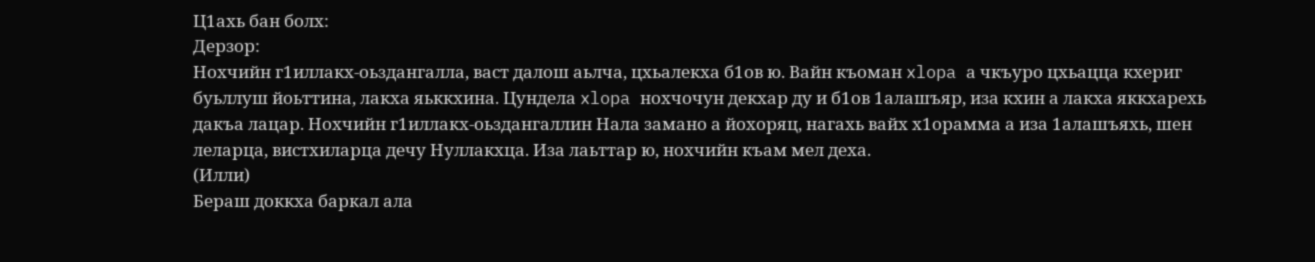Ц1ахь бан болх:
Дерзор:
Нохчийн г1иллакх-оьздангалла, васт далош аьлча, цхьалекха б1ов ю. Вайн къоман xlopa а чкъуро цхьацца кхериг буьллуш йоьттина, лакха яьккхина. Цундела xlopa нохчочун декхар ду и б1ов 1алашъяр, иза кхин а лакха яккхарехь дакъа лацар. Нохчийн г1иллакх-оьздангаллин Нала замано а йохоряц, нагахь вайх х1орамма а иза 1алашъяхь, шен леларца, вистхиларца дечу Нуллакхца. Иза лаьттар ю, нохчийн къам мел деха.
(Илли)
Бераш доккха баркал ала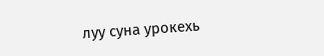луу суна урокехь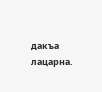дакъа лацарна.